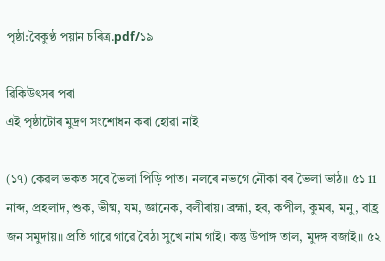পৃষ্ঠা:বৈকুণ্ঠ পয়ান চৰিত্ৰ.pdf/১৯

ৱিকিউৎসৰ পৰা
এই পৃষ্ঠাটোৰ মুদ্ৰণ সংশোধন কৰা হোৱা নাই

(১৭) কেৱল ভকত সবে ভৈলা পিড়ি পাত। নলৰে নভগে নৌকা বৰ ভৈলা ভাঠ॥ ৫১ 11 নাব্দ, প্ৰহলাদ, শুক, ভীষ্ম, যম, জ্ঞানেক, বলীৰায়। ব্ৰহ্মা, হব, কপীল, কুমৰ, মনু, বাহ্ৰ জন সমুদায়॥ প্ৰতি গাৱে গাৱে বৈঠ৷ সুখে নাম গাই। কন্তু উপাঙ্গ তাল, মুদঙ্গ বজাই॥ ৫২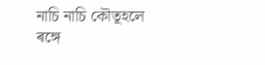নাচি নাচি কৌতূহলে ৰঙ্গে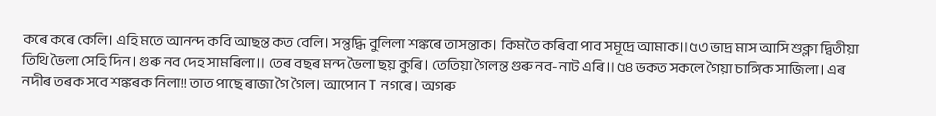কৰে কৰে কেলি। এহি মতে আনন্দ কবি আছন্ত কত বেলি। সন্তুদ্ধি বুলিলা শঙ্কৰে তাসন্তাক। কিমতৈ কৰিবা পাব সমূদ্ৰে আমাক॥৫৩ ভাদ্ৰ মাস আসি শুক্লা দ্বিতীয়া তিথি ভৈলা সেহি দিন। গুৰু নব দেহ সামৰিলা॥ তেৰ বছৰ মন্দ ভৈলা ছয় কুৰি। তেতিয়া গৈলন্ত গুৰু নব-নাট এৰি॥৫৪ ভকত সকলে গৈয়া চাঙ্গিক সাজিলা। এৰ নদীৰ তৰক সবে শঙ্কৰক নিলা!! তাত পাছে ৰাজা গৈ গৈল। আপোন T নগৰে। অগৰু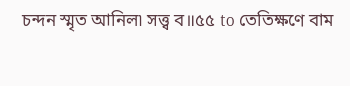চন্দন স্মৃত আনিল৷ সত্ত্ব ব॥৫৫ to তেতিক্ষণে বাম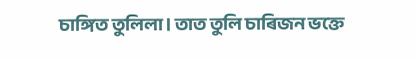চাঙ্গিত তুলিলা। তাত তুলি চাৰিজন ভক্তে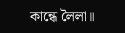কান্ধে লৈলা॥